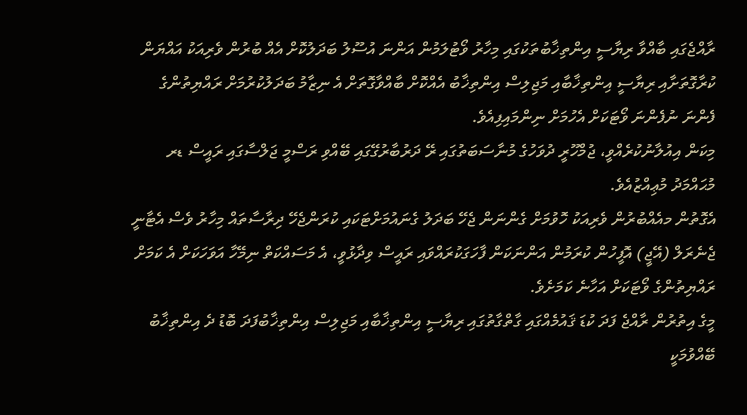ރާއްޖެގައި ބާއްވާ ރިޔާސީ އިންތިޚާބުތަކުގައި މިހާރު ވޯޓުލަމުން އަންނަ އުސޫލު ބަދަލުކޮށް އެއް ބުރުން ވެރިއަކު އައްޔަން ކުރާގޮތަށާއި ރިޔާސީ އިންތިޚާބާއި މަޖިލިސް އިންތިޚާބު އެއްކޮށް ބާއްވާގޮތަށް އެ ނިޒާމު ބަދަލުކުރުމަށް ރައްޔިތުންގެ ފެންނަ ނުފެންނަ ވޯޓަކަށް އެހުމަށް ނިންމައިފިއެވެ.
މިކަން އިއުލާނުކުރެއްވީ، ޖުމްހޫރީ ދުވަހުގެ މުނާސަބަތުގައި ރޭ ދަރުބާރުގޭގައި ބޭއްވި ރަސްމީ ޖަލްސާގައި ރައީސް ޑރ މުޙައްމަދު މުޢިއްޒުއެވެ.
އެގޮތުން މއެއްބުރުން ވެރިއަކު ހޮވުމަށް ގެންނަން ޖެހޭ ބަދަލު ގެނައުމަށްޓަކައި ކުރަންޖެހޭ ދިރާސާތައް މިހާރު ވެސް އެޓާނީ ޖެނެރަލް (އޭޖީ) އޮފީހުން ކުރަމުން އަންނަކަން ފާހަގަކުރައްވައި ރައީސް ވިދާޅުވީ، އެ މަސައްކަތް ނިމޭހާ އަވަހަކަށް އެ ކަމަށް ރައްޔިތުންގެ ވޯޓަކަށް އަހާނެ ކަމަށެވެ.
މީގެ އިތުރުން ރާއްޖެ ފަދަ ކުޑަ ޤައުމެއްގައި ގާތްގާތުގައި ރިޔާސީ އިންތިޚާބާއި މަޖިލިސް އިންތިޚާބުފަދަ ބޮޑު ދެ އިންތިޚާބު ބޭއްވުމަކީ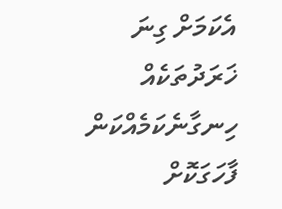އެކަމަށް ގިނަ ޚަރަދުތަކެއް ހިނގާނެކަމެއްކަން ފާހަގަކޮށް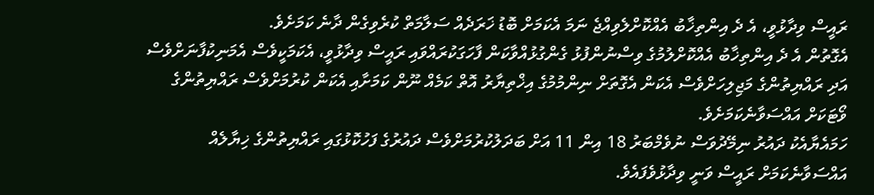ރައީސް ވިދާޅުވީ، އެ ދެ އިންތިޚާބު އެއްކޮށްލެވިއްޖެ ނަމަ އެކަމަށް ބޮޑު ޚަރަދެއް ސަލާމަތް ކުރެވިގެން ދާނެ ކަމަށެވެ.
އެގޮތުން އެ ދެ އިންތިޚާބު އެއްކޮށްލުމުގެ ވިސްނުންފުޅު ގެންގުޅުއްވާކަން ފާހަގަކުރައްވައި ރައީސް ވިދާޅުވީ، އެކަމަކީވެސް އެމަނިކުފާނަށްވެސް އަދި ރައްޔިތުންގެ މަޖިލިހަށްވެސް އެކަން އެގޮތަށް ނިންމުމުގެ އިޚްތިޔާރު އޮތް ކަމެއް ނޫން ކަމަށާއި އެކަން ކުރުމަށްވެސް ރައްޔިތުންގެ ވޯޓަކަށް އައްސަވާނެކަމަށެވެ.
ހަމައެޔާއެކު ދައުރު ނިމޭދުވަސް ނުވެމްބަރު 18 އިން 11 އަށް ބަދަލުކުރުމަށްވެސް ދައުރުގެ ފަހުކޮޅުގައި ރައްޔިތުންގެ ޚިޔާލެއް އައްސަވާނެކަމަށް ރައީސް ވަނީ ވިދާޅުވެފައެވެ.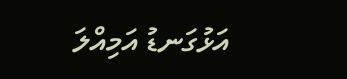އަޅުގަނޑު އަމިއްލަ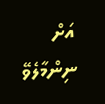އަށް ނިންމާލެވޭ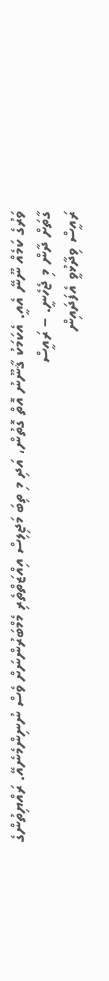ވަރުގެ ކަމެއް ނޫނޭ އެއީ. އެކަމަކު ޤާނޫނު އޮތް ގޮތުން، އަދި މި ތިބަ މަޖިލިސް އިއްޒަތްތެރި މެމްބަރުންނަށް ވެސް ނުނިންމެނެއޭ. ރައްޔިތުންގެ ގާތަށް ދާން މި ޖެހެނީ. – ރައީސް
ރައީސް ވިދާޅުވީ އެފަދައިން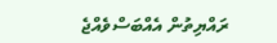ރައްޔިތުން އެއްބަސްވެއްޖެ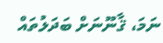ނަމަ، ޤާނޫނަށް ބަދަލުތައް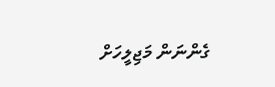ގެންނަން މަޖިލީހަށް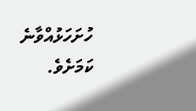ހުށަހަޅުއްވާނެ ކަމަށެވެ.